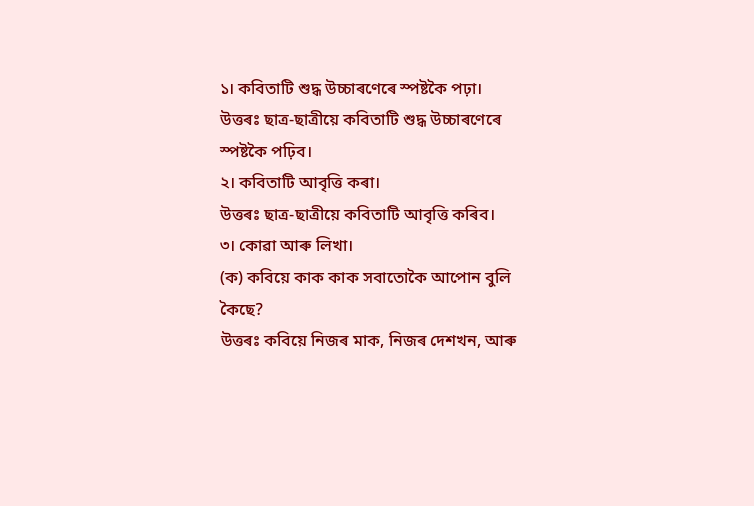১। কবিতাটি শুদ্ধ উচ্চাৰণেৰে স্পষ্টকৈ পঢ়া।
উত্তৰঃ ছাত্ৰ-ছাত্ৰীয়ে কবিতাটি শুদ্ধ উচ্চাৰণেৰে স্পষ্টকৈ পঢ়িব।
২। কবিতাটি আবৃত্তি কৰা।
উত্তৰঃ ছাত্ৰ-ছাত্ৰীয়ে কবিতাটি আবৃত্তি কৰিব।
৩। কোৱা আৰু লিখা।
(ক) কবিয়ে কাক কাক সবাতোকৈ আপোন বুলি কৈছে?
উত্তৰঃ কবিয়ে নিজৰ মাক, নিজৰ দেশখন, আৰু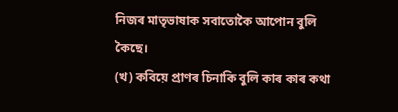নিজৰ মাতৃভাষাক সবাতোকৈ আপোন বুলি কৈছে।
(খ) কবিয়ে প্ৰাণৰ চিনাকি বুলি কাৰ কাৰ কথা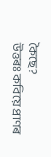কৈছে?
উত্তৰঃ কবিয়ে প্ৰাণৰ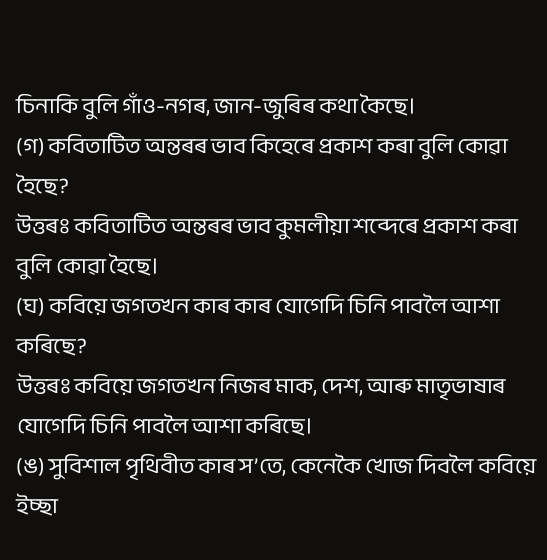চিনাকি বুলি গাঁও-নগৰ, জান-জুৰিৰ কথা কৈছে।
(গ) কবিতাটিত অন্তৰৰ ভাব কিহেৰে প্ৰকাশ কৰা বুলি কোৱা হৈছে?
উত্তৰঃ কবিতাটিত অন্তৰৰ ভাব কুমলীয়া শব্দেৰে প্ৰকাশ কৰা বুলি কোৱা হৈছে।
(ঘ) কবিয়ে জগতখন কাৰ কাৰ যোগেদি চিনি পাবলৈ আশা কৰিছে?
উত্তৰঃ কবিয়ে জগতখন নিজৰ মাক, দেশ, আৰু মাতৃভাষাৰ যোগেদি চিনি পাবলৈ আশা কৰিছে।
(ঙ) সুবিশাল পৃথিবীত কাৰ স’তে, কেনেকৈ খোজ দিবলৈ কবিয়ে ইচ্ছা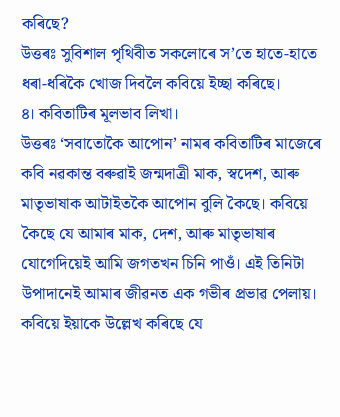কৰিছে?
উত্তৰঃ সুবিশাল পৃথিবীত সকলোৰে স’তে হাতে-হাতে ধৰা-ধৰিকৈ খোজ দিবলৈ কবিয়ে ইচ্ছা কৰিছে।
৪। কবিতাটিৰ মূলভাব লিখা।
উত্তৰঃ ‘সবাতোকৈ আপোন’ নামৰ কবিতাটিৰ মাজেৰে কবি নৱকান্ত বৰুৱাই জন্মদাত্ৰী মাক, স্বদেশ, আৰু মাতৃভাষাক আটাইতকৈ আপোন বুলি কৈছে। কবিয়ে কৈছে যে আমাৰ মাক, দেশ, আৰু মাতৃভাষাৰ যোগেদিয়েই আমি জগতখন চিনি পাওঁ। এই তিনিটা উপাদানেই আমাৰ জীৱনত এক গভীৰ প্ৰভাৱ পেলায়। কবিয়ে ইয়াকে উল্লেখ কৰিছে যে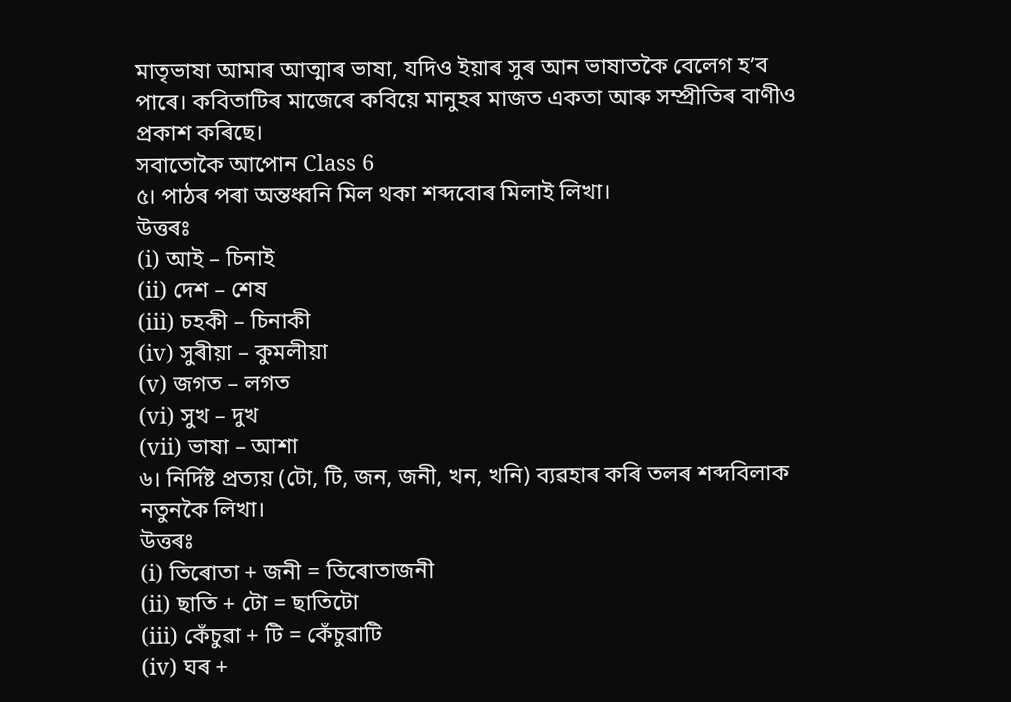মাতৃভাষা আমাৰ আত্মাৰ ভাষা, যদিও ইয়াৰ সুৰ আন ভাষাতকৈ বেলেগ হ’ব পাৰে। কবিতাটিৰ মাজেৰে কবিয়ে মানুহৰ মাজত একতা আৰু সম্প্ৰীতিৰ বাণীও প্ৰকাশ কৰিছে।
সবাতোকৈ আপোন Class 6
৫। পাঠৰ পৰা অন্তধ্বনি মিল থকা শব্দবোৰ মিলাই লিখা।
উত্তৰঃ
(i) আই – চিনাই
(ii) দেশ – শেষ
(iii) চহকী – চিনাকী
(iv) সুৰীয়া – কুমলীয়া
(v) জগত – লগত
(vi) সুখ – দুখ
(vii) ভাষা – আশা
৬। নিৰ্দিষ্ট প্ৰত্যয় (টো, টি, জন, জনী, খন, খনি) ব্যৱহাৰ কৰি তলৰ শব্দবিলাক নতুনকৈ লিখা।
উত্তৰঃ
(i) তিৰোতা + জনী = তিৰোতাজনী
(ii) ছাতি + টো = ছাতিটো
(iii) কেঁচুৱা + টি = কেঁচুৱাটি
(iv) ঘৰ +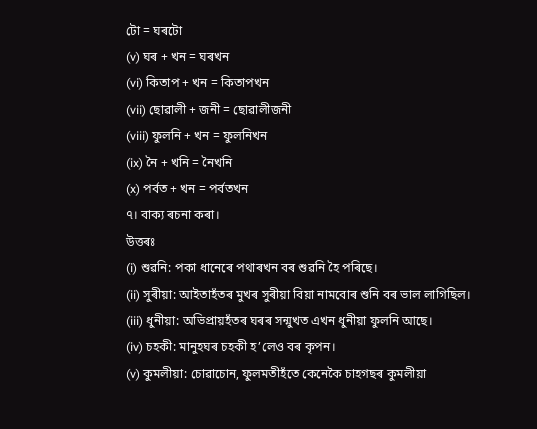টো = ঘৰটো
(v) ঘৰ + খন = ঘৰখন
(vi) কিতাপ + খন = কিতাপখন
(vii) ছোৱালী + জনী = ছোৱালীজনী
(viii) ফুলনি + খন = ফুলনিখন
(ix) নৈ + খনি = নৈখনি
(x) পৰ্বত + খন = পৰ্বতখন
৭। বাক্য ৰচনা কৰা।
উত্তৰঃ
(i) শুৱনি: পকা ধানেৰে পথাৰখন বৰ শুৱনি হৈ পৰিছে।
(ii) সুৰীয়া: আইতাহঁতৰ মুখৰ সুৰীয়া বিয়া নামবোৰ শুনি বৰ ভাল লাগিছিল।
(iii) ধুনীয়া: অভিপ্ৰায়হঁতৰ ঘৰৰ সন্মুখত এখন ধুনীয়া ফুলনি আছে।
(iv) চহকী: মানুহঘৰ চহকী হ’লেও বৰ কৃপন।
(v) কুমলীয়া: চোৱাচোন, ফুলমতীহঁতে কেনেকৈ চাহগছৰ কুমলীয়া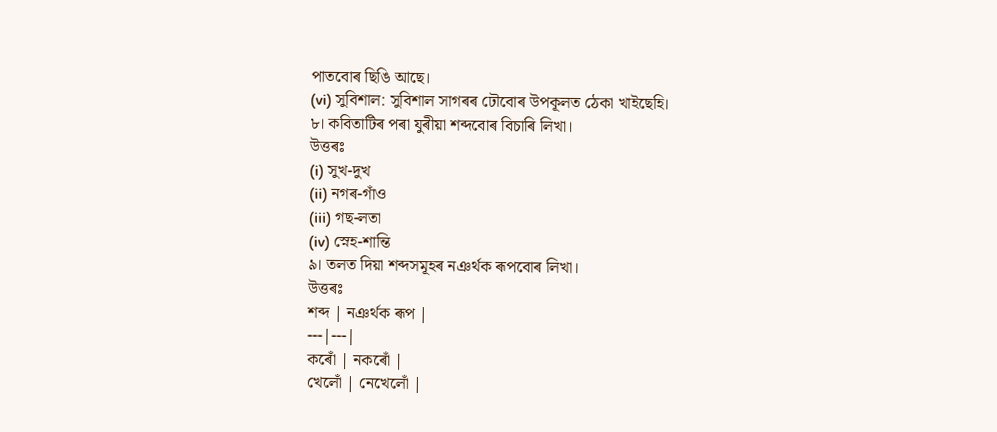পাতবোৰ ছিঙি আছে।
(vi) সুবিশাল: সুবিশাল সাগৰৰ ঢৌবোৰ উপকূলত ঠেকা খাইছেহি।
৮। কবিতাটিৰ পৰা যুৰীয়া শব্দবোৰ বিচাৰি লিখা।
উত্তৰঃ
(i) সুখ-দুখ
(ii) নগৰ-গাঁও
(iii) গছ-লতা
(iv) স্নেহ-শান্তি
৯। তলত দিয়া শব্দসমূহৰ নঞৰ্থক ৰূপবোৰ লিখা।
উত্তৰঃ
শব্দ | নঞৰ্থক ৰূপ |
---|---|
কৰোঁ | নকৰোঁ |
খেলোঁ | নেখেলোঁ |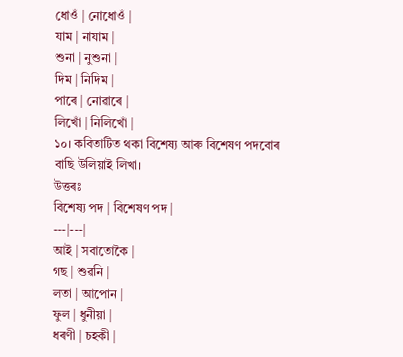ধোওঁ | নোধোওঁ |
যাম | নাযাম |
শুনা | নুশুনা |
দিম | নিদিম |
পাৰে | নোৱাৰে |
লিখোঁ | নিলিখোঁ |
১০। কবিতাটিত থকা বিশেষ্য আৰু বিশেষণ পদবোৰ বাছি উলিয়াই লিখা।
উত্তৰঃ
বিশেষ্য পদ | বিশেষণ পদ |
---|---|
আই | সবাতোকৈ |
গছ | শুৱনি |
লতা | আপোন |
ফুল | ধুনীয়া |
ধৰণী | চহকী |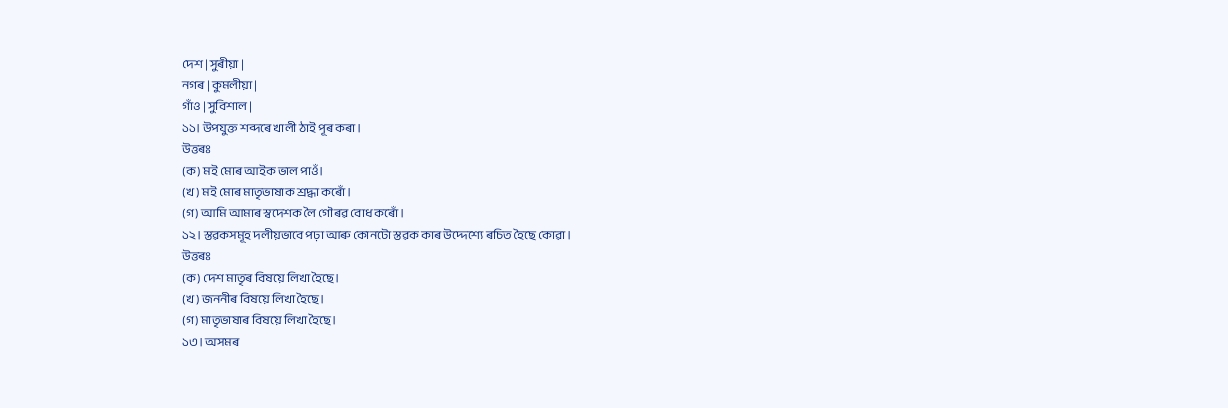দেশ | সুৰীয়া |
নগৰ | কুমলীয়া |
গাঁও | সুবিশাল |
১১। উপযুক্ত শব্দৰে খালী ঠাই পূৰ কৰা।
উত্তৰঃ
(ক) মই মোৰ আইক ভাল পাওঁ।
(খ) মই মোৰ মাতৃভাষাক শ্ৰদ্ধা কৰোঁ।
(গ) আমি আমাৰ স্বদেশক লৈ গৌৰৱ বোধ কৰোঁ।
১২। স্তৱকসমূহ দলীয়ভাবে পঢ়া আৰু কোনটো স্তৱক কাৰ উদ্দেশ্যে ৰচিত হৈছে কোৱা।
উত্তৰঃ
(ক) দেশ মাতৃৰ বিষয়ে লিখা হৈছে।
(খ) জননীৰ বিষয়ে লিখা হৈছে।
(গ) মাতৃভাষাৰ বিষয়ে লিখা হৈছে।
১৩। অসমৰ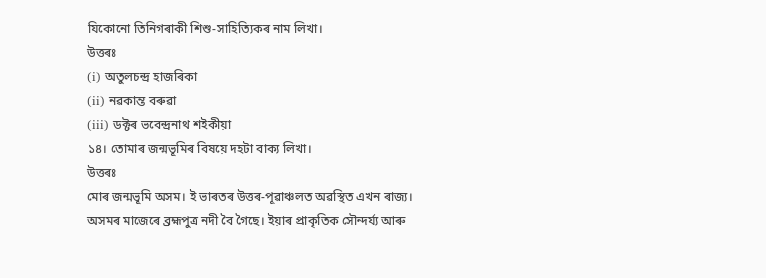যিকোনো তিনিগৰাকী শিশু-সাহিত্যিকৰ নাম লিখা।
উত্তৰঃ
(i) অতুলচন্দ্ৰ হাজৰিকা
(ii) নৱকান্ত বৰুৱা
(iii) ডক্টৰ ভবেন্দ্ৰনাথ শইকীয়া
১৪। তোমাৰ জন্মভূমিৰ বিষয়ে দহটা বাক্য লিখা।
উত্তৰঃ
মোৰ জন্মভূমি অসম। ই ভাৰতৰ উত্তৰ-পূৱাঞ্চলত অৱস্থিত এখন ৰাজ্য। অসমৰ মাজেৰে ব্ৰহ্মপুত্ৰ নদী বৈ গৈছে। ইয়াৰ প্ৰাকৃতিক সৌন্দৰ্য্য আৰু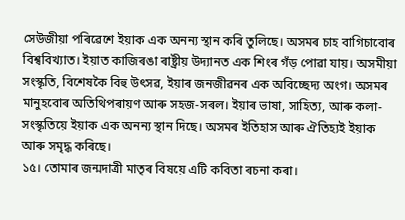সেউজীয়া পৰিৱেশে ইয়াক এক অনন্য স্থান কৰি তুলিছে। অসমৰ চাহ বাগিচাবোৰ বিশ্ববিখ্যাত। ইয়াত কাজিৰঙা ৰাষ্ট্ৰীয় উদ্যানত এক শিংৰ গঁড় পোৱা যায়। অসমীয়া সংস্কৃতি, বিশেষকৈ বিহু উৎসৱ, ইয়াৰ জনজীৱনৰ এক অবিচ্ছেদ্য অংগ। অসমৰ মানুহবোৰ অতিথিপৰায়ণ আৰু সহজ-সৰল। ইয়াৰ ভাষা, সাহিত্য, আৰু কলা-সংস্কৃতিয়ে ইয়াক এক অনন্য স্থান দিছে। অসমৰ ইতিহাস আৰু ঐতিহ্যই ইয়াক আৰু সমৃদ্ধ কৰিছে।
১৫। তোমাৰ জন্মদাত্ৰী মাতৃৰ বিষয়ে এটি কবিতা ৰচনা কৰা।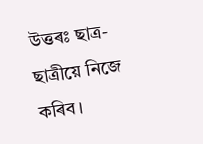উত্তৰঃ ছাত্ৰ-ছাত্ৰীয়ে নিজে কৰিব।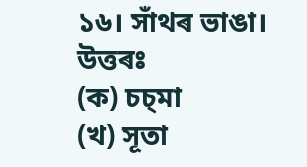১৬। সাঁথৰ ভাঙা।
উত্তৰঃ
(ক) চচ্মা
(খ) সূতা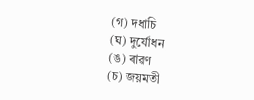(গ) দধাচি
(ঘ) দুৰ্যোধন
(ঙ) ৰাৱণ
(চ) জয়মতী